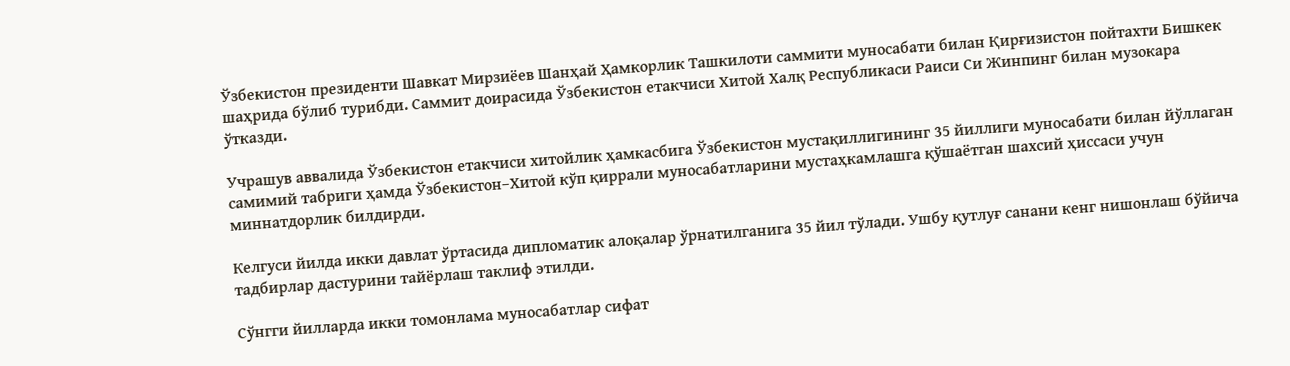Ўзбекистон президенти Шавкат Мирзиёев Шанҳай Ҳамкорлик Ташкилоти саммити муносабати билан Қирғизистон пойтахти Бишкек шаҳрида бўлиб турибди. Саммит доирасида Ўзбекистон етакчиси Хитой Халқ Республикаси Раиси Си Жинпинг билан музокара ўтказди.

Учрашув аввалида Ўзбекистон етакчиси хитойлик ҳамкасбига Ўзбекистон мустақиллигининг 35 йиллиги муносабати билан йўллаган самимий табриги ҳамда Ўзбекистон–Хитой кўп қиррали муносабатларини мустаҳкамлашга қўшаётган шахсий ҳиссаси учун миннатдорлик билдирди.

Келгуси йилда икки давлат ўртасида дипломатик алоқалар ўрнатилганига 35 йил тўлади. Ушбу қутлуғ санани кенг нишонлаш бўйича тадбирлар дастурини тайёрлаш таклиф этилди.

Сўнгги йилларда икки томонлама муносабатлар сифат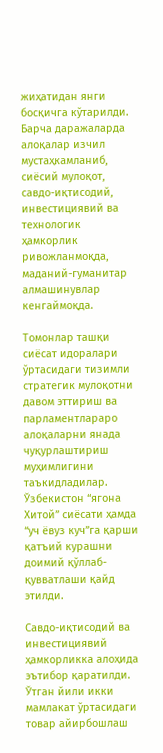жиҳатидан янги босқичга кўтарилди. Барча даражаларда алоқалар изчил мустаҳкамланиб, сиёсий мулоқот, савдо-иқтисодий, инвестициявий ва технологик ҳамкорлик ривожланмоқда, маданий-гуманитар алмашинувлар кенгаймоқда.

Томонлар ташқи сиёсат идоралари ўртасидаги тизимли стратегик мулоқотни давом эттириш ва парламентлараро алоқаларни янада чуқурлаштириш муҳимлигини таъкидладилар. Ўзбекистон “ягона Хитой” сиёсати ҳамда “уч ёвуз куч”га қарши қатъий курашни доимий қўллаб-қувватлаши қайд этилди.

Савдо-иқтисодий ва инвестициявий ҳамкорликка алоҳида эътибор қаратилди. Ўтган йили икки мамлакат ўртасидаги товар айирбошлаш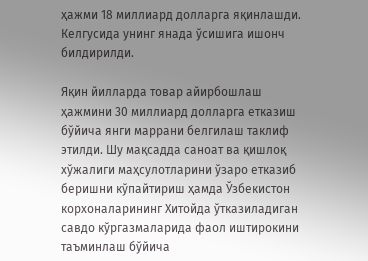ҳажми 18 миллиард долларга яқинлашди. Келгусида унинг янада ўсишига ишонч билдирилди.

Яқин йилларда товар айирбошлаш ҳажмини 30 миллиард долларга етказиш бўйича янги маррани белгилаш таклиф этилди. Шу мақсадда саноат ва қишлоқ хўжалиги маҳсулотларини ўзаро етказиб беришни кўпайтириш ҳамда Ўзбекистон корхоналарининг Хитойда ўтказиладиган савдо кўргазмаларида фаол иштирокини таъминлаш бўйича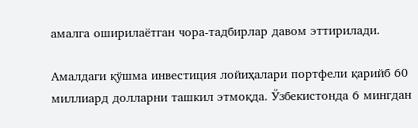амалга оширилаётган чора-тадбирлар давом эттирилади.

Амалдаги қўшма инвестиция лойиҳалари портфели қарийб 60 миллиард долларни ташкил этмоқда. Ўзбекистонда 6 мингдан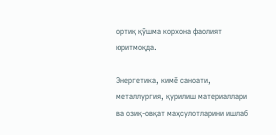ортиқ қўшма корхона фаолият юритмоқда.

Энергетика, кимё саноати, металлургия, қурилиш материаллари ва озиқ-овқат маҳсулотларини ишлаб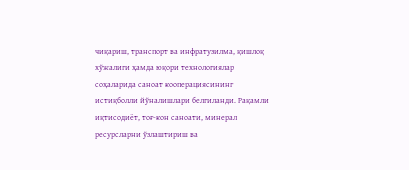чиқариш, транспорт ва инфратузилма, қишлоқ хўжалиги ҳамда юқори технологиялар соҳаларида саноат кооперациясининг истиқболли йўналишлари белгиланди. Рақамли иқтисодиёт, тоғ-кон саноати, минерал ресурсларни ўзлаштириш ва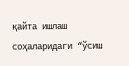қайта ишлаш соҳаларидаги “ўсиш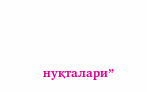нуқталари”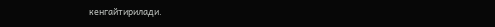кенгайтирилади.